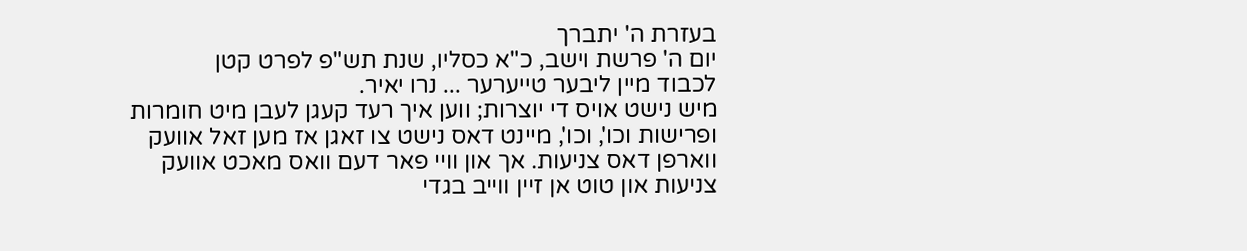בעזרת ה' יתברך
יום ה' פרשת וישב, כ"א כסליו, שנת תש"פ לפרט קטן
לכבוד מיין ליבער טייערער ... נרו יאיר.
מיש נישט אויס די יוצרות; ווען איך רעד קעגן לעבן מיט חומרות ופרישות וכו', וכו', מיינט דאס נישט צו זאגן אז מען זאל אוועק ווארפן דאס צניעות. אך און וויי פאר דעם וואס מאכט אוועק צניעות און טוט אן זיין ווייב בגדי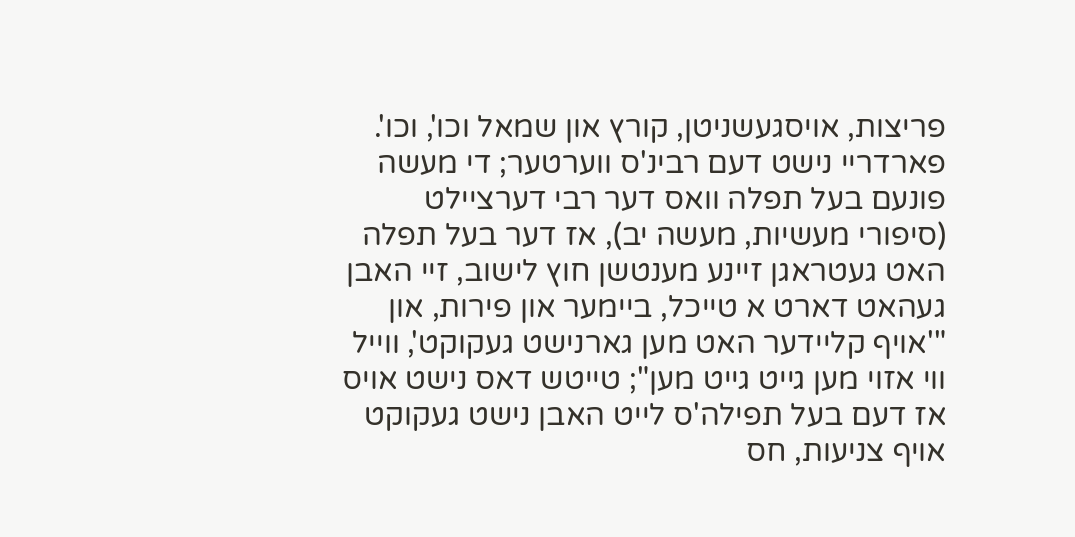פריצות, אויסגעשניטן, קורץ און שמאל וכו', וכו'.
פארדריי נישט דעם רבינ'ס ווערטער; די מעשה פונעם בעל תפלה וואס דער רבי דערציילט (סיפורי מעשיות, מעשה יב), אז דער בעל תפלה האט געטראגן זיינע מענטשן חוץ לישוב, זיי האבן געהאט דארט א טייכל, ביימער און פירות, און "'אויף קליידער האט מען גארנישט געקוקט', ווייל ווי אזוי מען גייט גייט מען"; טייטש דאס נישט אויס אז דעם בעל תפילה'ס לייט האבן נישט געקוקט אויף צניעות, חס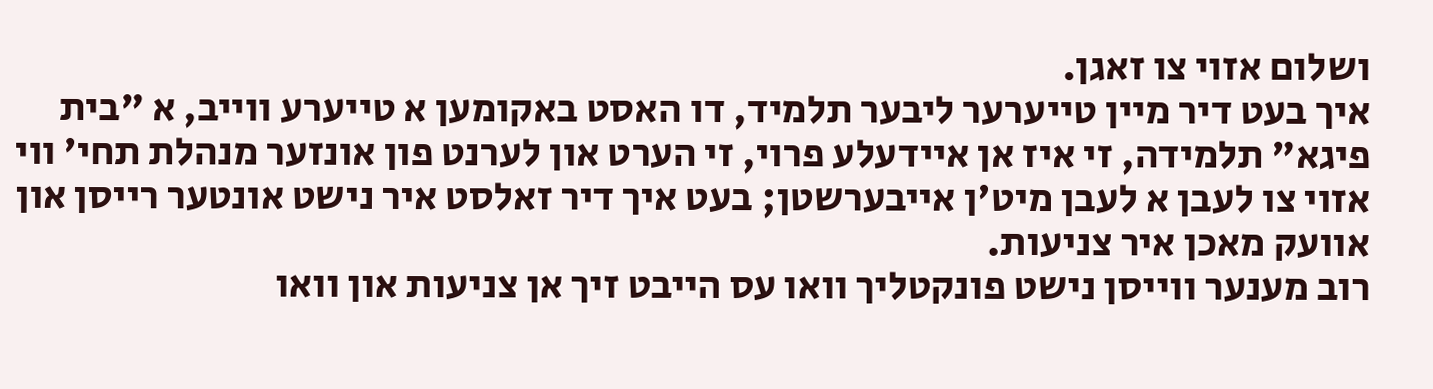ושלום אזוי צו זאגן.
איך בעט דיר מיין טייערער ליבער תלמיד, דו האסט באקומען א טייערע ווייב, א "בית פיגא" תלמידה, זי איז אן איידעלע פרוי, זי הערט און לערנט פון אונזער מנהלת תחי' ווי אזוי צו לעבן א לעבן מיט'ן אייבערשטן; בעט איך דיר זאלסט איר נישט אונטער רייסן און אוועק מאכן איר צניעות.
רוב מענער ווייסן נישט פונקטליך וואו עס הייבט זיך אן צניעות און וואו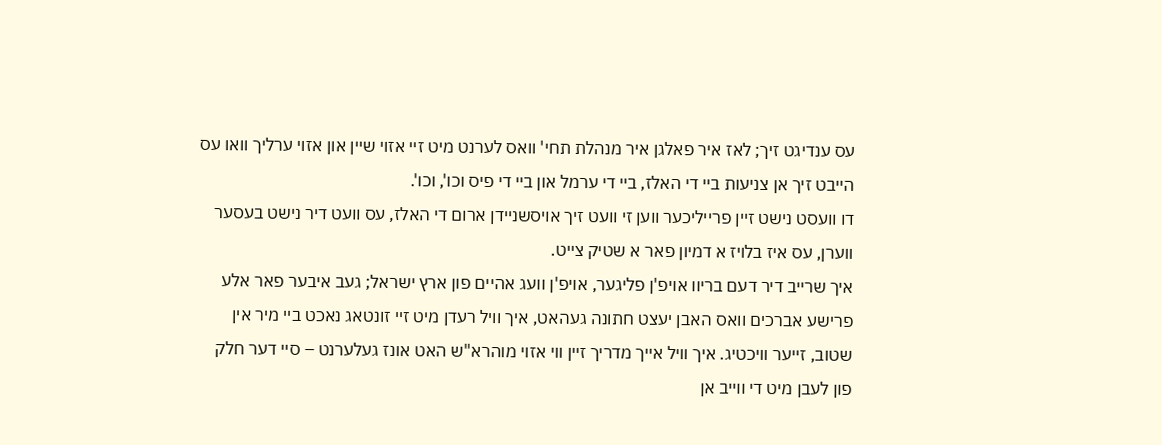עס ענדיגט זיך; לאז איר פאלגן איר מנהלת תחי' וואס לערנט מיט זיי אזוי שיין און אזוי ערליך וואו עס הייבט זיך אן צניעות ביי די האלז, ביי די ערמל און ביי די פיס וכו', וכו'.
דו וועסט נישט זיין פרייליכער ווען זי וועט זיך אויסשניידן ארום די האלז, עס וועט דיר נישט בעסער ווערן, עס איז בלויז א דמיון פאר א שטיק צייט.
איך שרייב דיר דעם בריוו אויפ'ן פליגער, אויפ'ן וועג אהיים פון ארץ ישראל; געב איבער פאר אלע פרישע אברכים וואס האבן יעצט חתונה געהאט, איך וויל רעדן מיט זיי זונטאג נאכט ביי מיר אין שטוב, זייער וויכטיג. איך וויל אייך מדריך זיין ווי אזוי מוהרא"ש האט אונז געלערנט – סיי דער חלק פון לעבן מיט די ווייב אן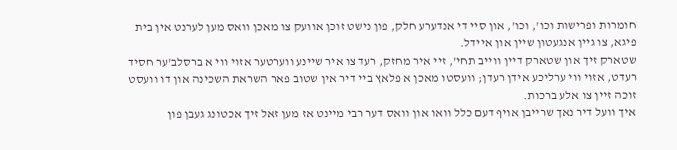חומרות ופרישות וכו', וכו', און סיי די אנדערע חלק, פון נישט זוכן אוועק צו מאכן וואס מען לערנט אין בית פיגא, צו גיין אנגעטון שיין און איידל.
שטארק זיך און שטארק דיין ווייב תחי', זיי איר מחזק, רעד צו איר שיינע ווערטער אזוי ווי א ברסלב'ער חסיד רעדט, אזוי ווי ערליכע אידן רעדן; וועסטו מאכן א פלאץ ביי דיר אין שטוב פאר השראת השכינה און דו וועסט זוכה זיין צו אלע ברכות.
איך וועל דיר נאך שרייבן אויף דעם כלל וואו און וואס דער רבי מיינט אז מען זאל זיך אכטונג געבן פון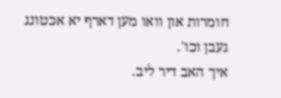חומרות און וואו מען דארף יא אכטונג געבן וכו'.
איך האב דיר ליב.